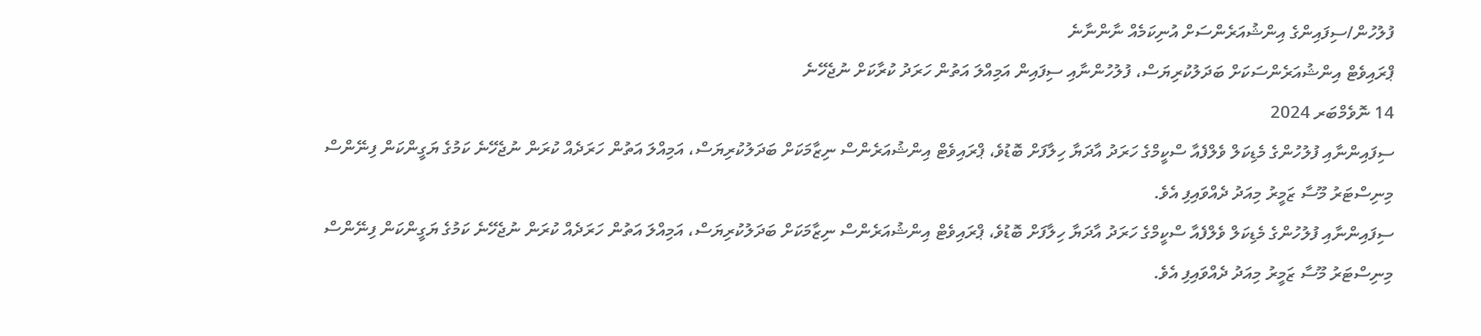ފުލުހުން/ސިފައިންގެ އިންޝުއަރެންސަށް އުނިކަމެއް ނާންނާނެ
ޕްރައިވެޓް އިންޝުއަރެންސަކަށް ބަދަލުކުރިޔަސް، ފުލުހުންނާއި ސިފައިން އަމިއްލަ އަތުން ހަރަދު ކުރާކަށް ނުޖެހޭނެ
14 ނޮވެމްބަރ 2024
ސިފައިންނާއި ފުލުހުންގެ މެޑިކަލް ވެލްފެއާ ސްކީމްގެ ހަރަދު އާދަޔާ ހިލާފަށް ބޮޑުވެ، ޕްރައިވެޓް އިންޝުއަރެންސް ނިޒާމަކަށް ބަދަލުކުރިޔަސް، އަމިއްލަ އަތުން ހަރަދެއް ކުރަން ނުޖެހޭނެ ކަމުގެ ޔަގީންކަން ފިނޭންސް މިނިސްޓަރު މޫސާ ޒަމީރު މިއަދު ދެއްވައިފި އެވެ.
ސިފައިންނާއި ފުލުހުންގެ މެޑިކަލް ވެލްފެއާ ސްކީމްގެ ހަރަދު އާދަޔާ ހިލާފަށް ބޮޑުވެ، ޕްރައިވެޓް އިންޝުއަރެންސް ނިޒާމަކަށް ބަދަލުކުރިޔަސް، އަމިއްލަ އަތުން ހަރަދެއް ކުރަން ނުޖެހޭނެ ކަމުގެ ޔަގީންކަން ފިނޭންސް މިނިސްޓަރު މޫސާ ޒަމީރު މިއަދު ދެއްވައިފި އެވެ.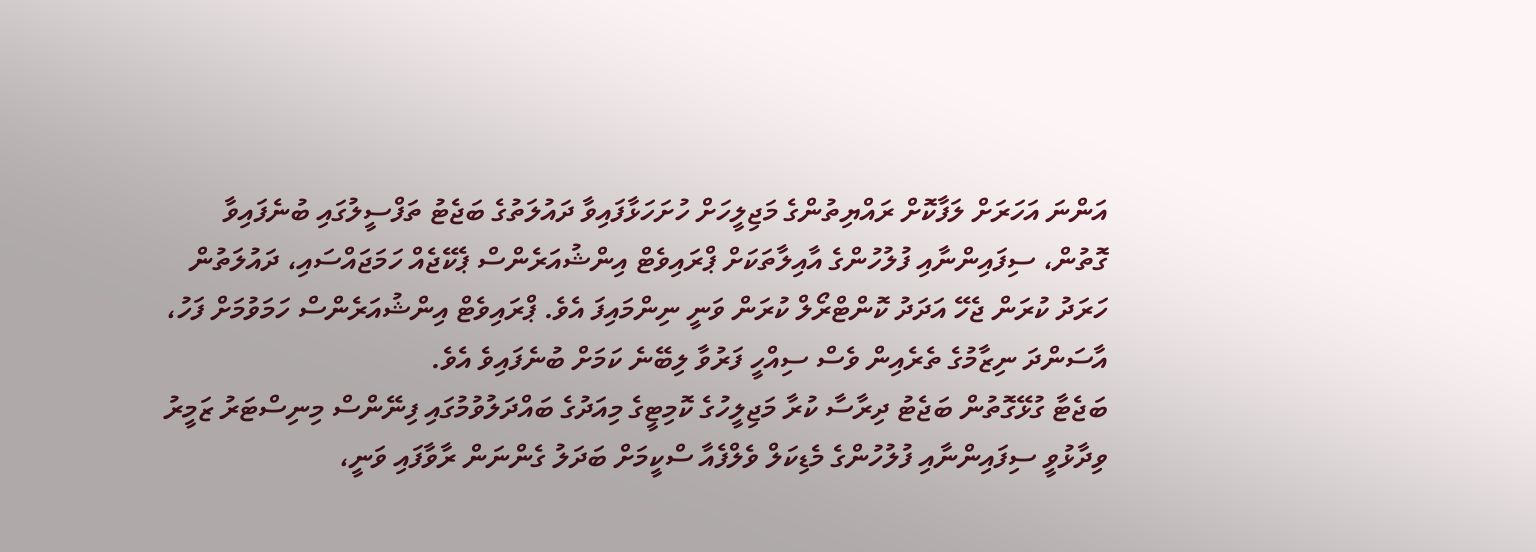އަންނަ އަހަރަށް ލަފާކޮށް ރައްޔިތުންގެ މަޖިލީހަށް ހުށަހަޅާފައިވާ ދައުލަތުގެ ބަޖެޓު ތަފްސީލުގައި ބުނެފައިވާ ގޮތުން، ސިފައިންނާއި ފުލުހުންގެ އާއިލާތަކަށް ޕްރައިވެޓް އިންޝުއަރެންސް ޕެކޭޖެއް ހަމަޖައްސައި، ދައުލަތުން ހަރަދު ކުރަން ޖެހޭ އަދަދު ކޮންޓްރޯލް ކުރަން ވަނީ ނިންމައިފަ އެވެ. ޕްރައިވެޓް އިންޝުއަރެންސް ހަމަވުމަށް ފަހު، އާސަންދަ ނިޒާމުގެ ތެރެއިން ވެސް ސިއްހީ ފަރުވާ ލިބޭނެ ކަމަށް ބުނެފައިވެ އެވެ.
ބަޖެޓާ ގުޅޭގޮތުން ބަޖެޓު ދިރާސާ ކުރާ މަޖިލީހުގެ ކޮމިޓީގެ މިއަދުގެ ބައްދަލުވުމުގައި ފިނޭންސް މިނިސްޓަރު ޒަމީރު ވިދާޅުވީ ސިފައިންނާއި ފުލުހުންގެ މެޑިކަލް ވެލްފެއާ ސްކީމަށް ބަދަލު ގެންނަން ރާވާފައި ވަނީ،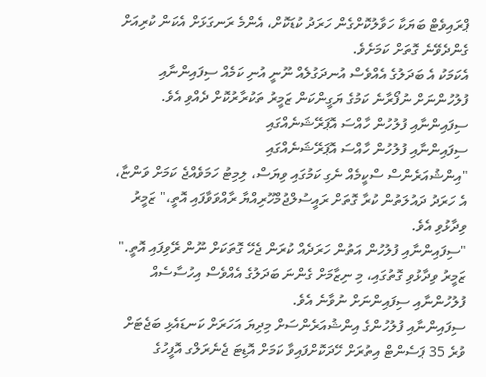ޕްރައިވެޓް ބަޔަކާ ހަވާލުކޮށްގެން ހަރަދު ކުޑަކޮށް، އެންމެ ރަނގަޅަށް އެކަން ކުރިއަށް ގެންދެވޭނެ ގޮތަށް ކަމަށެވެ.
އެކަމަކު އެ ބަދަލުގެ އެއްވެސް އުނދަގުލެއް ނޫނީ އުނި ކަމެއް ސިފައިންނާއި ފުލުހުންނަށް ނުފޯރާނެ ކަމުގެ ޔަގީންކަން ޒަމީރު ތަކުރާރުކޮށް ދެއްވި އެވެ.
ސިފައިންނާއި ފުލުހުން ހާއްސަ އޮޕަރޭޝަނެއްގައި
ސިފައިންނާއި ފުލުހުން ހާއްސަ އޮޕަރޭޝަނެއްގައި
"އިންޝުއަރެންސް ސްކީމެއް ނެގި ކަމުގައި ވިޔަސް، ލިމިޓު ހަމަވެއްޖެ ކަމަށް ވަންޏާ، އެ ހަރަދު ދައުލަތުން ކުރާ ގޮތަށް ރައީސުލްޖުމްހޫރިއްޔާ ރާއްވަވާފައި އޮތީ،" ޒަމީރު ވިދާޅުވި އެވެ.
"ސިފައިންނާއި ފުލުހުން އަތުން ހަރަދެއް ކުރަން ޖެހޭ ގޮތަކަށް ނޫން ރޭވިފައި އޮތީ."
ޒަމީރު ވިދާޅުވި ގޮތުގައި، މި ނިޒާމަށް ގެންނަ ބަދަލުގެ އެއްވެސް އިހުސާސެއް ފުލުހުންނާއި ސިފައިންނަށް ނުވާނެ އެވެ.
ސިފައިންނާއި ފުލުހުންގެ އިންޝުއަރެންސަށް މިދިޔަ އަހަރަށް ކަނޑައެޅި ބަޖެޓަށް ވުރެ 35 ޕަސެންޓް އިތުރަށް ހޭދަކޮށްފައިވާ ކަމަށް އޮޑިޓަ ޖެނެރަލްގ އޮފީހުގެ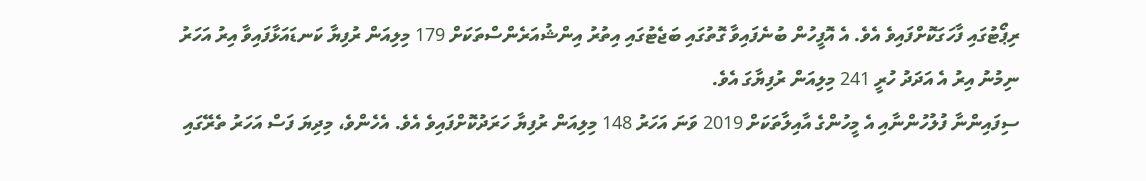ރިޕޯޓުގައި ފާހަގަކޮށްފައިވެ އެވެ. އެ އޮފީހުން ބުނެފައިވާ ގޮތުގައި ބަޖެޓުގައި އިތުރު އިންޝުއަރެންސްތަކަށް 179 މިލިއަން ރުފިޔާ ކަނޑައަޅާފައިވާ އިރު އަހަރު ނިމުނު އިރު އެ އަދަދު ހުރީ 241 މިލިއަން ރުފިޔާގަ އެވެ.
ސިފައިންނާ ފުލުހުންނާއި އެ މީހުންގެ އާއިލާތަކަށް 2019 ވަނަ އަހަރު 148 މިލިއަން ރުފިޔާ ހަރަދުކޮށްފައިވެ އެވެ. އެހެންވެ، މިދިޔަ ފަސް އަހަރު ތެރޭގައި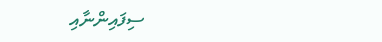ސިފައިންނާއި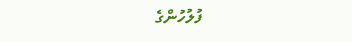ފުލުހުންގެ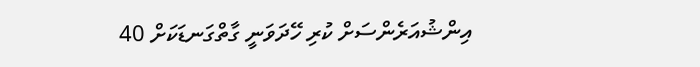އިންޝުއަރެންސަށް ކުރި ހޭދަވަނީ ގާތްގަނޑަކަށް 40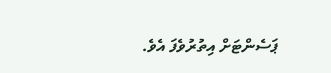ޕަސެންޓަށް އިތުރުވެފަ އެވެ.